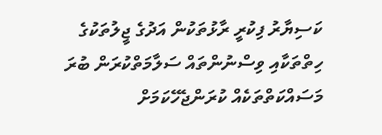ކަސިޔާރު ފިކުރީ ރާޅުތަކުން އަދުގެ ޖީލުތަކުގެ ހިތްތަކާއި ވިސްނުންތައް ސަލާމަތްކުރަން ބުރަ މަސައްކަތްތަކެއް ކުރަންޖެހޭކަމަށް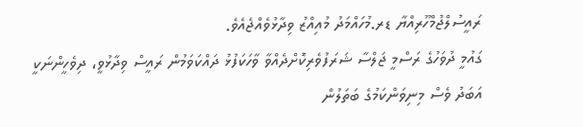ރައީސުލްޖުމްހޫރިއްޔާ ޑރ.މުހައްމަދު މުއިއްޒު ވިދާޅުވެއްޖެއެވެ.
ގައުމީ ދުވަހުގެ ރަސްމީ ޖަލްސާ ޝަރަފުވެރިކޮށްދެއްވާ ވާހަކަފުޅު ދައްކަވަމުން ރައީސް ވިދާޅުވީ، ދިވެހީންނަކީ އަބަދު ވެސް މިނިވަންކަމުގެ ބަތަލުން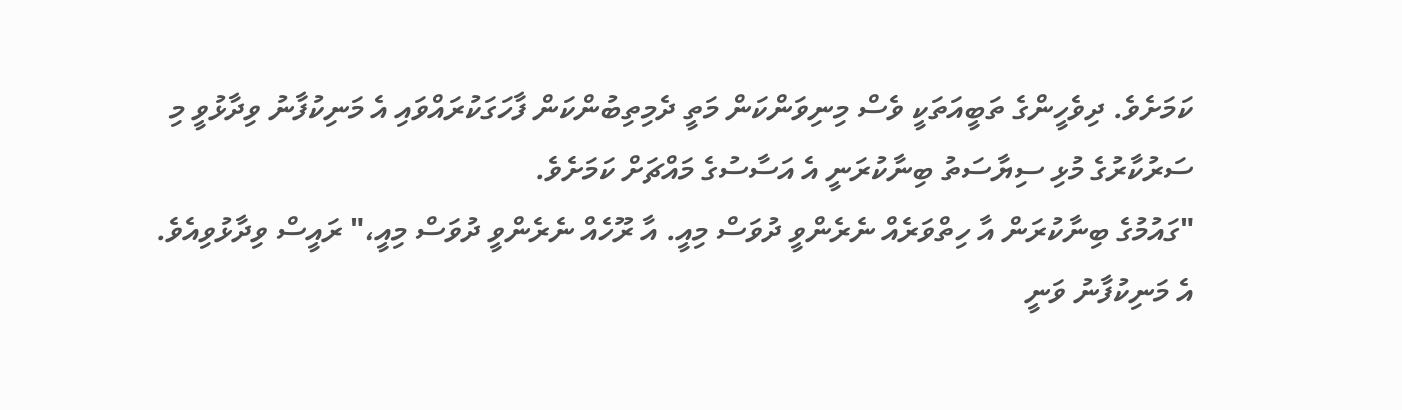ކަމަށެވެ. ދިވެހީންގެ ތަބީއަތަކީ ވެސް މިނިވަންކަން މަތީ ދެމިތިބުންކަން ފާހަގަކުރައްވައި އެ މަނިކުފާނު ވިދާޅުވީ މި ސަރުކާރުގެ މުޅި ސިޔާސަތު ބިނާކުރަނީ އެ އަސާސުގެ މައްޗަށް ކަމަށެވެ.
"ގައުމުގެ ބިނާކުރަން އާ ހިތްވަރެއް ނެރެންވީ ދުވަސް މިއީ. އާ ރޫހެއް ނެރެންވީ ދުވަސް މިއީ،" ރައީސް ވިދާޅުވިއެވެ.
އެ މަނިކުފާނު ވަނީ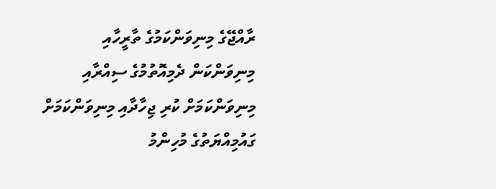ރާއްޖޭގެ މިނިވަންކަމުގެ ތާރީހާއި މިނިވަންކަން ދެމިއޮތުމުގެ ސިއްރާއި މިނިވަންކަމަށް ކުރި ޖިހާދާއި މިނިވަންކަމަށް ގައުމިއްޔަތުގެ މުހިންމު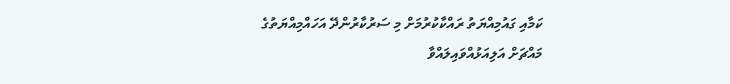ކަމާއި ގައުމިއްޔަތު ރައްކާކުރުމަށް މި ސަރުކާރުންދޭ އަހައްމިއްޔަތުގެ މައްޗަށް އަލިއަޅުއްވައިލައްވާ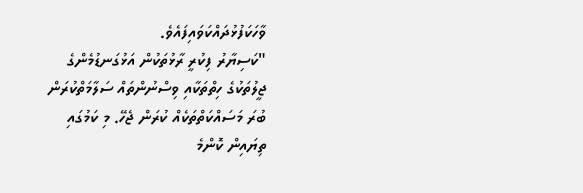ވާހަކަފުޅުދައްކަވައިފައެވެ.
"ކަސިޔާރު ފިކުރީ ރާޅުތަކުން އަޅުގަނޑުމެންގެ ޖީލުތަކުގެ ހިތްތަކާއި ވިސްނުންތައް ސަލާމަތްކުރަން ބުރަ މަސައްކަތްތަކެއް ކުރަން ޖެހޭ. މި ކަމުގައި ތިޔައިން ކޮންމެ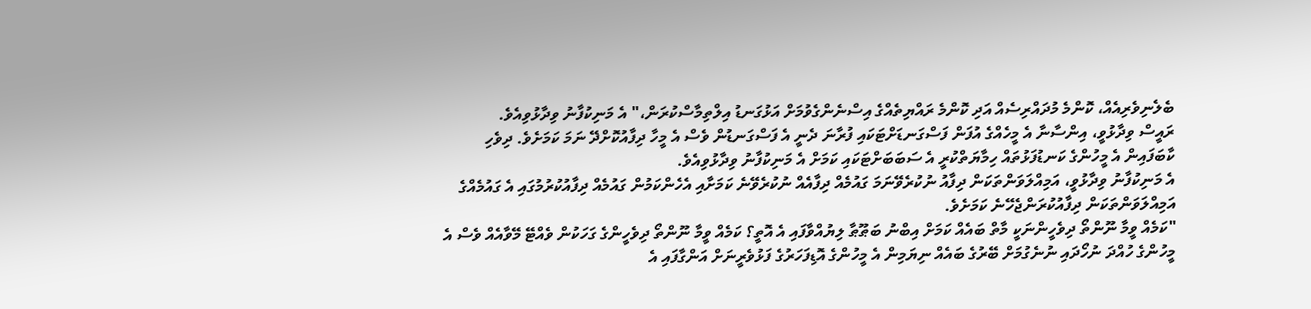ބެލެނިވެރިއެއް، ކޮންމެ މުދައްރިސެއް އަދި ކޮންމެ ރައްޔިތެއްގެ އިސްނެންގެވުމަށް އަޅުގަނޑު އިލްތިމާސްކުރަން،" އެ މަނިކުފާނު ވިދާޅުވިއެވެ.
ރައީސް ވިދާޅުވީ، އިންސާނާ އެ މީހެއްގެ އުފަން ފަސްގަނޑަށްޓަކައި ފުރާނަ ދެނީ އެ ފަސްގަނޑުން ވެސް އެ މީހާ ދިފާއުކޮށްދޭ ނަމަ ކަމަށެވެ. ދިވެހި ކާބަފައިން އެ މީހުންގެ ކަނޑުފަޅުތައް ހިމާޔަތްކުރީ އެ ސަބަބަށްޓަކައި ކަމަށް އެ މަނިކުފާނު ވިދާޅުވިއެވެ.
އެ މަނިކުފާނު ވިދާޅުވީ، އަމިއްލަވަންތަކަން ދިފާއު ނުކުރެވޭނަމަ ގައުމެއް ދިފާއެއް ނުކުރެވޭނެ ކަމަށާއި އެހެންކަމުން ގައުމެއް ދިފާއުކުރުމުގައި އެ ގައުމެއްގެ އަމިއްލަވަންތަކަން ދިފާއުކުރަންޖެހޭނެ ކަމަށެވެ.
"ކަމެއް ވީމާ ނޫންތޯ ދިވެހީންނަކީ މާތް ބައެއް ކަމަށް އިބްނު ބަޠޫޠާ ލިޔުއްވާފައި އެ އޮތީ؟ ކަމެއް ވީމާ ނޫންތޯ ދިވެހީންގެ ގަހަކުން ވެއްޓޭ މޭވާއެއް ވެސް އެ މީހުންގެ ހުއްދަ ނުހޯދައި ނުނެގުމަށް ބޭރުގެ ބައެއް ނިޔަމިން އެ މީހުންގެ އޮޑިފަހަރުގެ ފަޅުވެރީނަށް އަންގާފައި އެ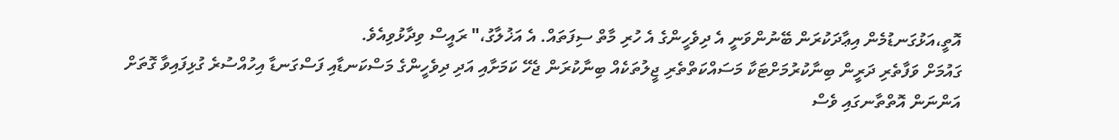އޮތީ،އަޅުގަނޑުމެން އިޢާދަކުރަން ބޭނުންވަނީ އެ ދިވެހީންގެ އެ ހުރި މާތް ސިފަތައް. އެ އަޚުލާގު،" ރައީސް ވިދާޅުވިއެވެ.
ގައުމަށް ވަފާތެރި ދަރީން ބިނާކުރުމަށްޓަކާ މަސައްކަތްތެރި ޖީލުތަކެއް ބިނާކުރަން ޖެހޭ ކަމަށާއި އަދި ދިވެހީންގެ މަސްކަނޑާއި ފަސްގަނޑާ އިހުއްސުރެ ގުޅިފައިވާ ގޮތަށް އަންނަން އޮތްތާނގައި ވެސް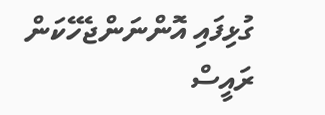ގުޅިފައި އޮންނަންޖެހޭކަން ރައީސް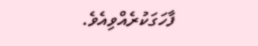ފާހަގަކުރެއްވިއެވެ.